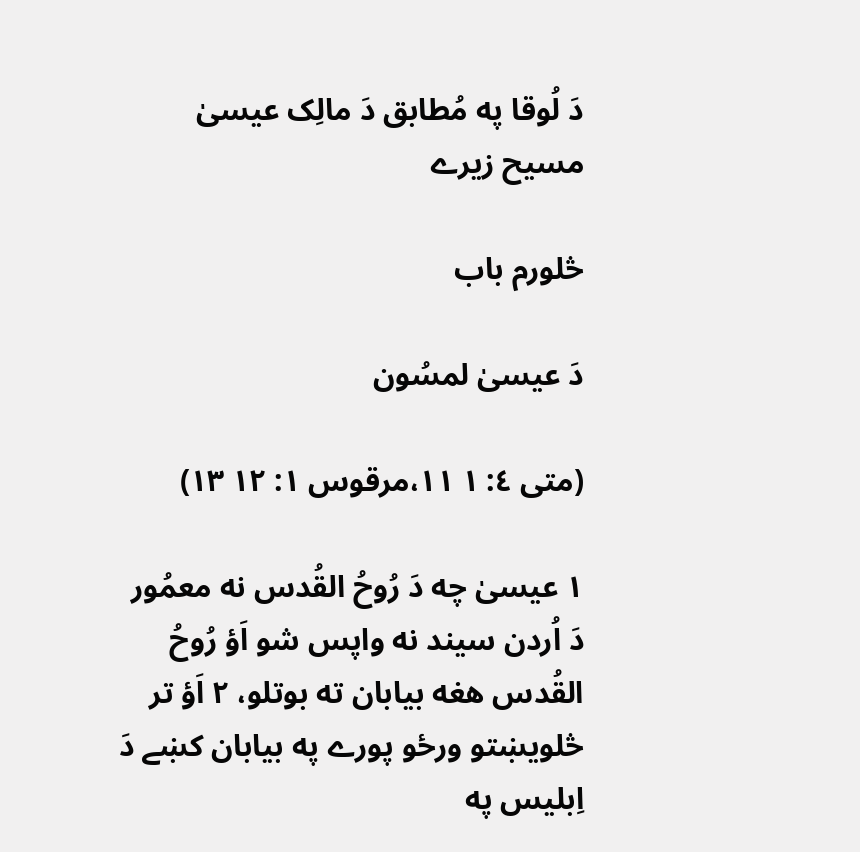دَ لُوقا په مُطابق دَ مالِک عيسىٰ مسيح زيرے

څلورم باب

دَ عيسىٰ لمسُون

(متى ٤: ١ ١١،مرقوس ١: ١٢ ١٣)

١ عيسىٰ چه دَ رُوحُ القُدس نه معمُور دَ اُردن سيند نه واپس شو اَؤ رُوحُ القُدس هغه بيابان ته بوتلو، ٢ اَؤ تر څلويښتو ورځو پورے په بيابان کښے دَ اِبليس په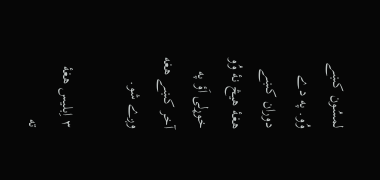لمسُون کښے وُو. په دے دوران کښے هغۀ هيڅ نۀ وُو خوړلى اَؤ په آخر کښے هغه وږے شو.

٣ اِبليس هغۀ ته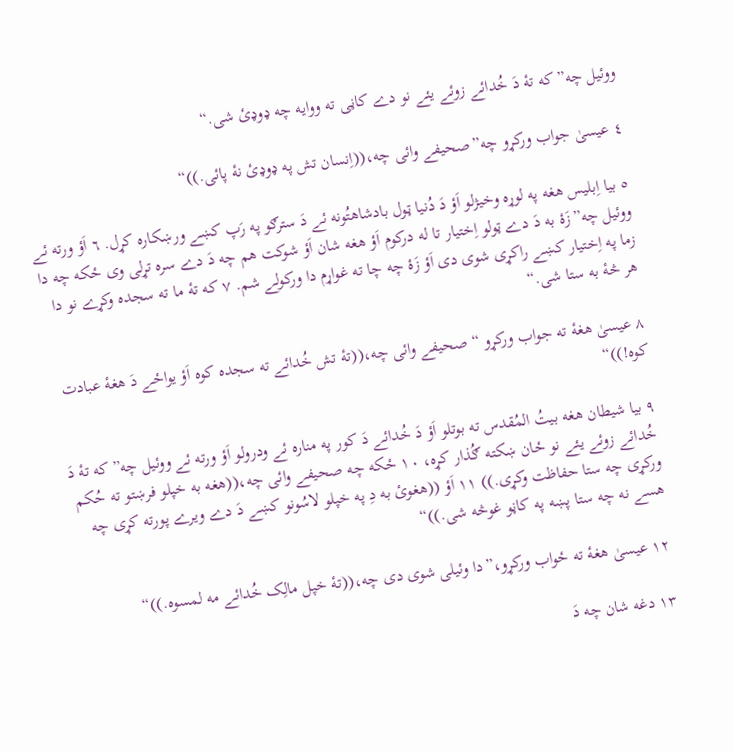ووئيل چه”که تۀ دَ خُدائے زوئے يئے نو دے کاڼى ته ووايه چه ډوډئ شى.“

٤ عيسىٰ جواب ورکړو چه”صحيفے وائى چه،((اِنسان تش په ډوډئ نۀ پائى.))“

٥ بيا اِبليس هغه په لوړه وخيژلو اَؤ دَ دُنيا ټول بادشاهتُونه ئے دَ سترګو په رَپ کښے ورښکاره کړل. ٦ اَؤ ورته ئے ووئيل چه”زَۀ به دَ دے ټولو اِختيار تا له درکوم اَؤ هغه شان اَؤ شوکت هم چه دَ دے سره تړلى وى ځکه چه دا زما په اِختيار کښے راکړى شوى دى اَؤ زَۀ چه چا ته غواړم دا ورکولے شم. ٧ که تۀ ما ته سجده وکړے نو دا هر څۀ به ستا شى.“

٨ عيسىٰ هغۀ ته جواب ورکړو “ صحيفے وائى چه،((تۀ تش خُدائے ته سجده کوه اَؤ يواځے دَ هغۀ عبادت کوه!))“

٩ بيا شيطان هغه بيتُ المُقدس ته بوتلو اَؤ دَ خُدائے دَ کور په مناره ئے ودرولو اَؤ ورته ئے ووئيل چه”که تۀ دَ خُدائے زوئے يئے نو ځان ښکته ګُذار کړه، ١٠ ځکه چه صحيفے وائى چه،((هغه به خپلو فرښتو ته حُکم ورکړى چه ستا حفاظت وکړى.)) ١١ اَؤ ((هغوئ به دِ په خپلو لاسُونو کښے دَ دے ويرے پورته کړى چه هسے نه چه ستا پښه په کاڼو غوڅه شى.))“

١٢ عيسىٰ هغۀ ته ځواب ورکړو،”دا وئيلى شوى دى چه،((تۀ خپل مالِک خُدائے مه لمسوه.))“

١٣ دغه شان چه دَ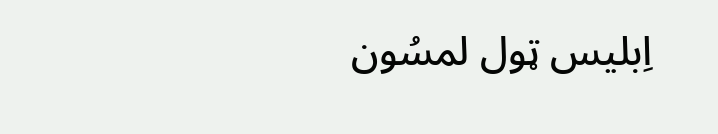اِبليس ټول لمسُون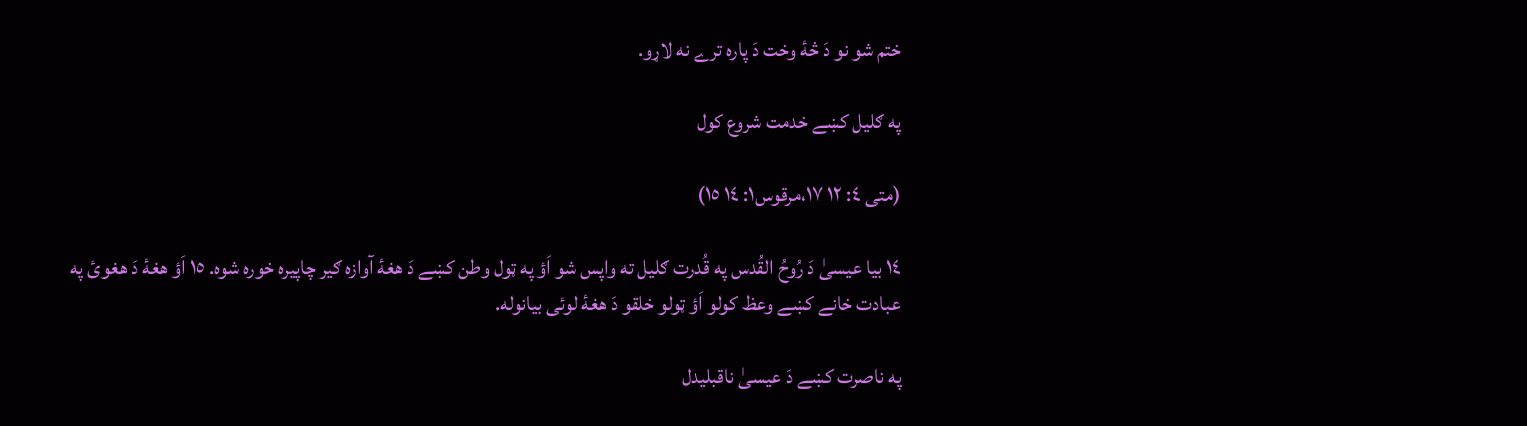ختم شو نو دَ څۀ وخت دَ پاره ترے نه لاړو.

په ګليل کښے خدمت شروع کول

(متى ٤: ١٢ ١٧،مرقوس١: ١٤ ١٥)

١٤ بيا عيسىٰ دَ رُوحُ القُدس په قُدرت ګليل ته واپس شو اَؤ په ټول وطن کښے دَ هغۀ آوازه ګير چاپيره خوره شوه. ١٥ اَؤ هغۀ دَ هغوئ په عبادت خانے کښے وعظ کولو اَؤ ټولو خلقو دَ هغۀ لوئى بيانوله.

په ناصرت کښے دَ عيسىٰ ناقبليدل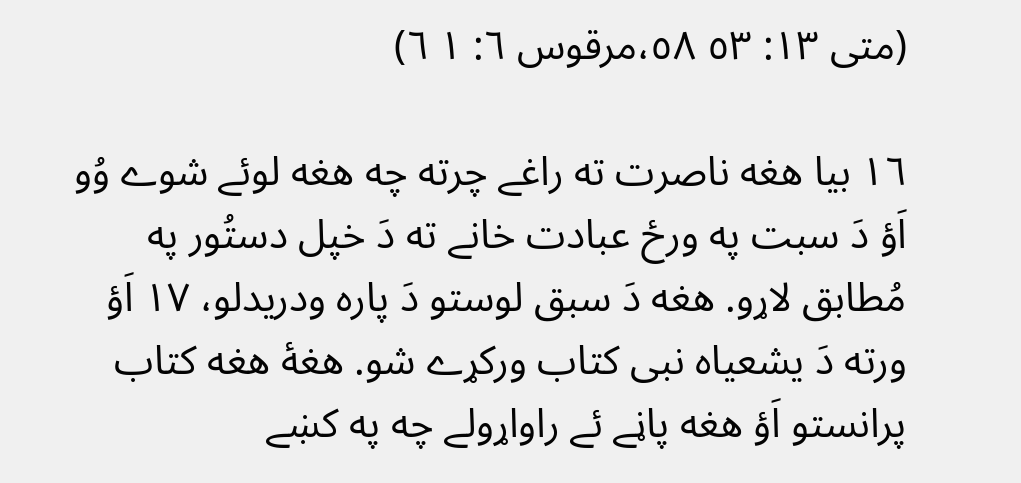(متى ١٣: ٥٣ ٥٨،مرقوس ٦: ١ ٦)

١٦ بيا هغه ناصرت ته راغے چرته چه هغه لوئے شوے وُو اَؤ دَ سبت په ورځ عبادت خانے ته دَ خپل دستُور په مُطابق لاړو. هغه دَ سبق لوستو دَ پاره ودريدلو، ١٧ اَؤ ورته دَ يشعياه نبى کتاب ورکړے شو. هغۀ هغه کتاب پرانستو اَؤ هغه پاڼے ئے راواړولے چه په کښے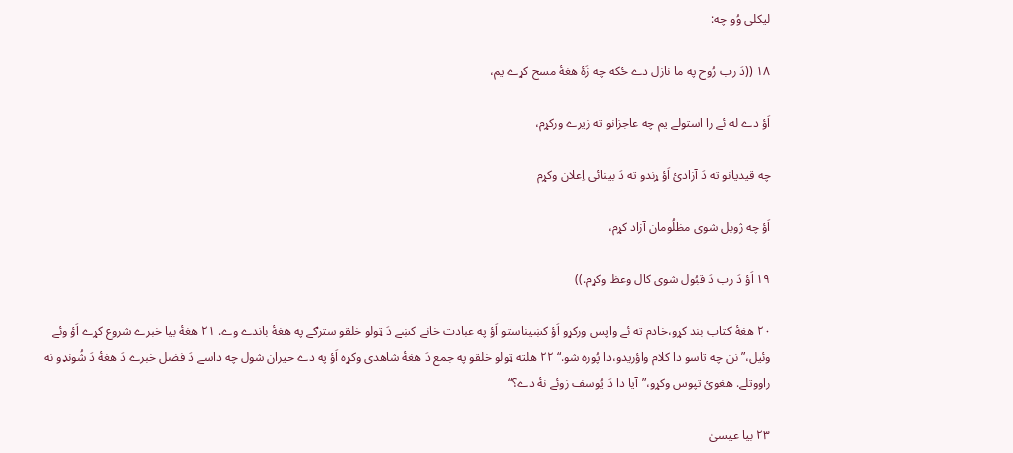ليکلى وُو چه:

١٨ ((دَ رب رُوح په ما نازل دے ځکه چه زَۀ هغۀ مسح کړے يم،

اَؤ دے له ئے را استولے يم چه عاجزانو ته زيرے ورکړم،

چه قيديانو ته دَ آزادئ اَؤ ړندو ته دَ بينائى اِعلان وکړم

اَؤ چه ژوبل شوى مظلُومان آزاد کړم،

١٩ اَؤ دَ رب دَ قبُول شوى کال وعظ وکړم.))

٢٠ هغۀ کتاب بند کړو،خادم ته ئے واپس ورکړو اَؤ کښيناستو اَؤ په عبادت خانے کښے دَ ټولو خلقو سترګے په هغۀ باندے وے. ٢١ هغۀ بيا خبرے شروع کړے اَؤ وئے وئيل،”نن چه تاسو دا کلام واؤريدو،دا پُوره شو.“ ٢٢ هلته ټولو خلقو په جمع دَ هغۀ شاهدى وکړه اَؤ په دے حيران شول چه داسے دَ فضل خبرے دَ هغۀ دَ شُونډو نه راووتلے. هغوئ تپوس وکړو،”آيا دا دَ يُوسف زوئے نۀ دے؟“

٢٣ بيا عيسىٰ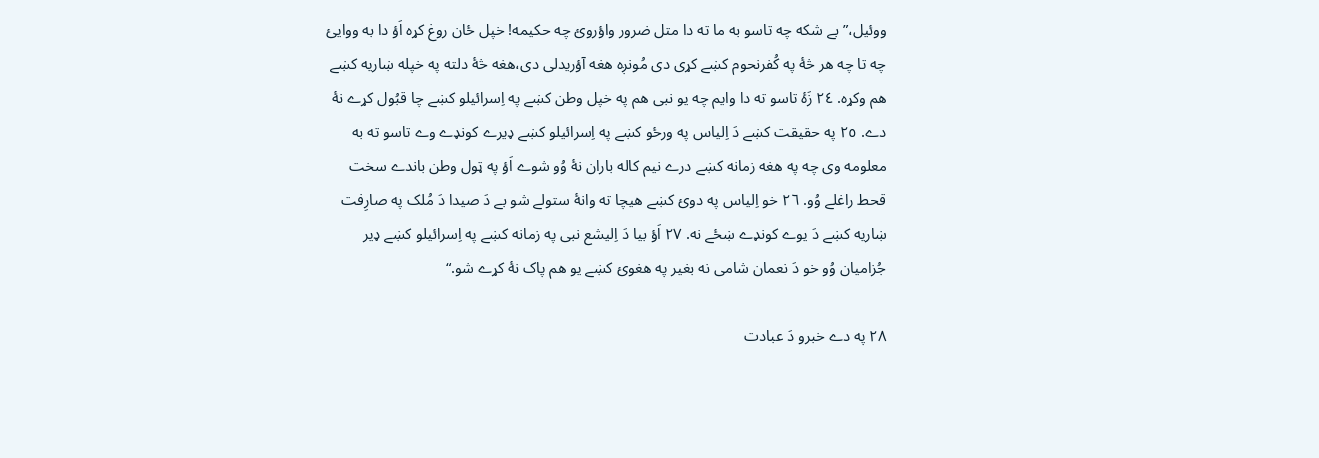ووئيل،”بے شکه چه تاسو به ما ته دا متل ضرور واؤروئ چه حکيمه! خپل ځان روغ کړه اَؤ دا به ووايئ چه تا چه هر څۀ په کُفرنحوم کښے کړى دى مُونږه هغه آؤريدلى دى،هغه څۀ دلته په خپله ښاريه کښے هم وکړه. ٢٤ زَۀ تاسو ته دا وايم چه يو نبى هم په خپل وطن کښے په اِسرائيلو کښے چا قبُول کړے نۀ دے. ٢٥ په حقيقت کښے دَ اِلياس په ورځو کښے په اِسرائيلو کښے ډيرے کونډے وے تاسو ته به معلومه وى چه په هغه زمانه کښے درے نيم کاله باران نۀ وُو شوے اَؤ په ټول وطن باندے سخت قحط راغلے وُو. ٢٦ خو اِلياس په دوئ کښے هيچا ته وانۀ ستولے شو بے دَ صيدا دَ مُلک په صارِفت ښاريه کښے دَ يوے کونډے ښځے نه. ٢٧ اَؤ بيا دَ اِليشع نبى په زمانه کښے په اِسرائيلو کښے ډير جُزاميان وُو خو دَ نعمان شامى نه بغير په هغوئ کښے يو هم پاک نۀ کړے شو.“

٢٨ په دے خبرو دَ عبادت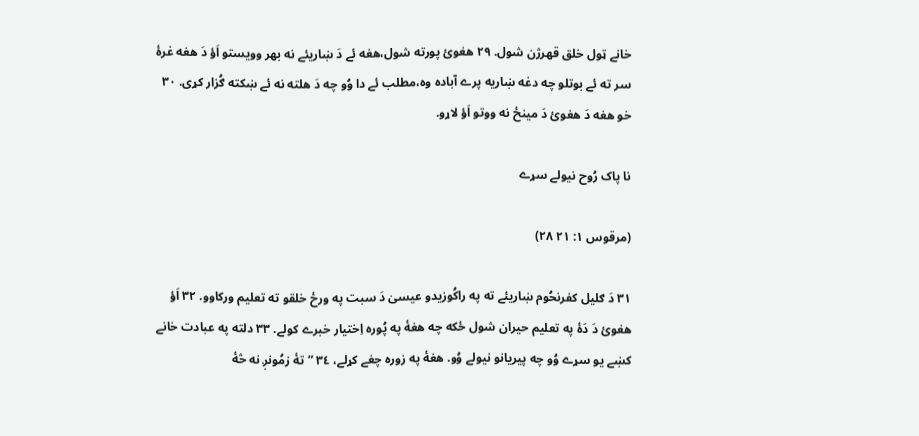خانے ټول خلق قهرژن شول. ٢٩ هغوئ پورته شول،هغه ئے دَ ښاريئے نه بهر وويستو اَؤ دَ هغه غرۀ سر ته ئے بوتلو چه دغه ښاريه پرے آباده وه،مطلب ئے دا وُو چه دَ هلته نه ئے ښکته ګُزار کړى. ٣٠ خو هغه دَ هغوئ دَ مينځ نه ووتو اَؤ لاړو.

نا پاک رُوح نيولے سړے

(مرقوس ١: ٢١ ٢٨)

٣١ دَ ګليل کفرنحُوم ښاريئے ته په راکُوزيدو عيسىٰ دَ سبت په ورځ خلقو ته تعليم ورکاوو. ٣٢ اَؤ هغوئ دَ دَۀ په تعليم حيران شول ځکه چه هغۀ په پُوره اِختيار خبرے کولے. ٣٣ دلته په عبادت خانے کښے يو سړے وُو چه پيريانو نيولے وُو. هغۀ په زوره چغے کړلے، ٣٤ ”تۀ زمُونږ نه څۀ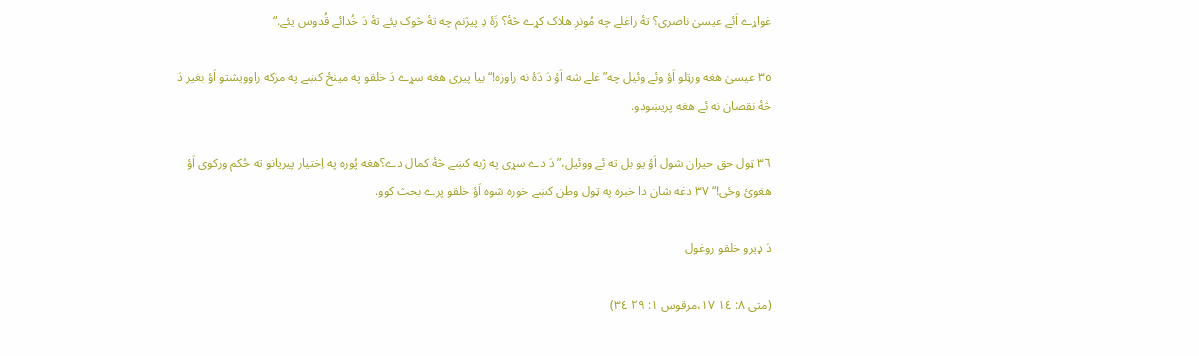غواړے اَئے عيسىٰ ناصرى؟ تۀ راغلے چه مُونږ هلاک کړے څۀ؟ زَۀ دِ پيژنم چه تۀ څوک يئے تۀ دَ خُدائے قُدوس يئے.“

٣٥ عيسىٰ هغه ورټلو اَؤ وئے وئيل چه”غلے شه اَؤ دَ دَۀ نه راوزه!“ بيا پيرى هغه سړے دَ خلقو په مينځ کښے په مزکه راوويشتو اَؤ بغير دَ څۀ نقصان نه ئے هغه پريښودو.

٣٦ ټول حق حيران شول اَؤ يو بل ته ئے ووئيل،”دَ دے سړى په ژبه کښے څۀ کمال دے؟هغه پُوره په اِختيار پيريانو ته حُکم ورکوى اَؤ هغوئ وځى!“ ٣٧ دغه شان دا خبره په ټول وطن کښے خوره شوه اَؤ خلقو پرے بحث کوو.

دَ ډيرو خلقو روغول

(متى ٨: ١٤ ١٧،مرقوس ١: ٢٩ ٣٤)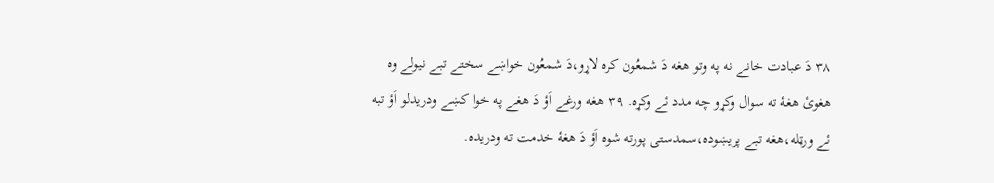٣٨ دَ عبادت خانے نه په وتو هغه دَ شمعُون کره لاړو،دَ شمعُون خواښے سختے تبے نيولے وه هغوئ هغۀ ته سوال وکړو چه مدد ئے وکړه. ٣٩ هغه ورغے اَؤ دَ هغے په خوا کښے ودريدلو اَؤ تبه ئے ورټله،هغه تبے پريښوده،سمدستى پورته شوه اَؤ دَ هغۀ خدمت ته ودريده.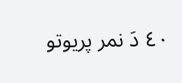٤٠ دَ نمر پريوتو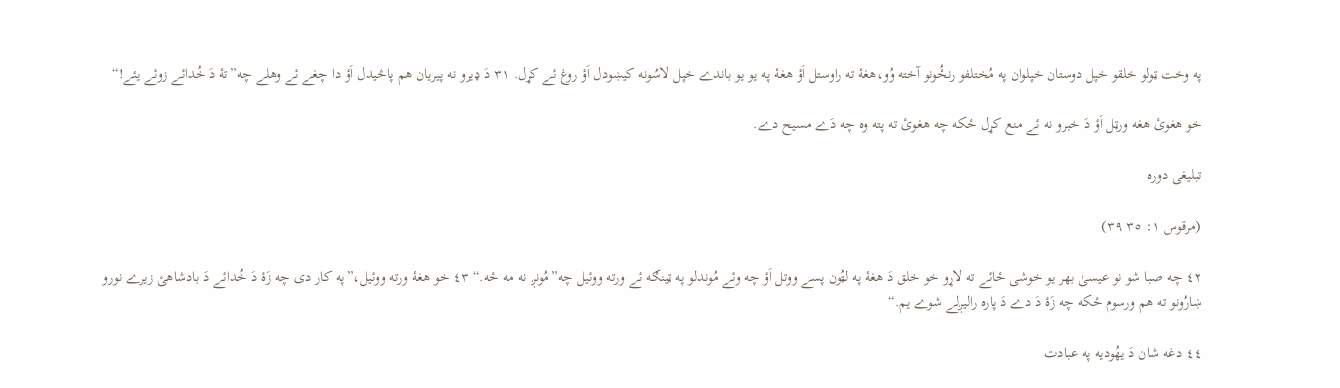په وخت ټولو خلقو خپل دوستان خپلوان په مُختلفو رنځُونو آخته وُو،هغۀ ته راوستل اَؤ هغۀ په يو يو باندے خپل لاسُونه کيښودل اَؤ روغ ئے کړل. ٣١ دَ ډيرو نه پيريان هم پاڅيدل اَؤ دا چغے ئے وهلے چه”تۀ دَ خُدائے زوئے يئے!“

خو هغوئ هغه ورټل اَؤ دَ خبرو نه ئے منع کړل ځکه چه هغوئ ته پته وه چه دَے مسيح دے.

تبليغى دوره

(مرقوس ١: ٣٥ ٣٩)

٤٢ چه صبا شو نو عيسىٰ بهر يو خوشى ځائے ته لاړو خو خلق دَ هغۀ په لټُون پسے ووتل اَؤ چه وئے مُوندلو په ټينګه ئے ورته ووئيل چه”مُونږ نه مه ځه.“ ٤٣ خو هغۀ ورته ووئيل،”په کار دى چه زَۀ دَ خُدائے دَ بادشاهئ زيرے نورو ښارُونو ته هم ورسوم ځکه چه زَۀ دَ دے دَ پاره راليږلے شوے يم.“

٤٤ دغه شان دَ يهُوديه په عبادت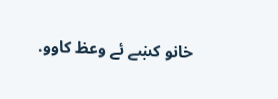خانو کښے ئے وعظ کاوو.